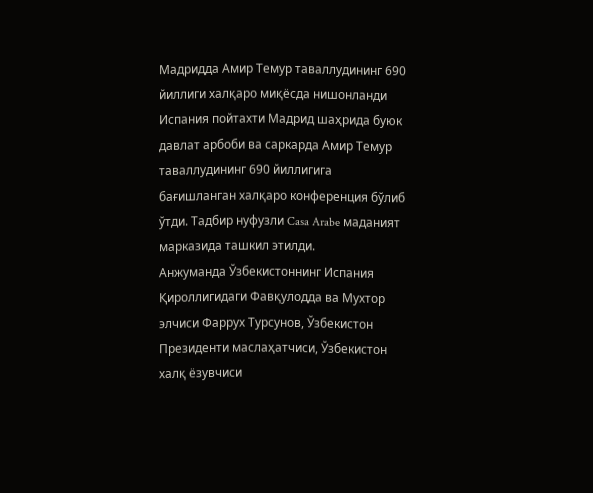Мадридда Амир Темур таваллудининг 690 йиллиги халқаро миқёсда нишонланди
Испания пойтахти Мадрид шаҳрида буюк давлат арбоби ва саркарда Амир Темур таваллудининг 690 йиллигига бағишланган халқаро конференция бўлиб ўтди. Тадбир нуфузли Casa Arabe маданият марказида ташкил этилди.
Анжуманда Ўзбекистоннинг Испания Қироллигидаги Фавқулодда ва Мухтор элчиси Фаррух Турсунов, Ўзбекистон Президенти маслаҳатчиси, Ўзбекистон халқ ёзувчиси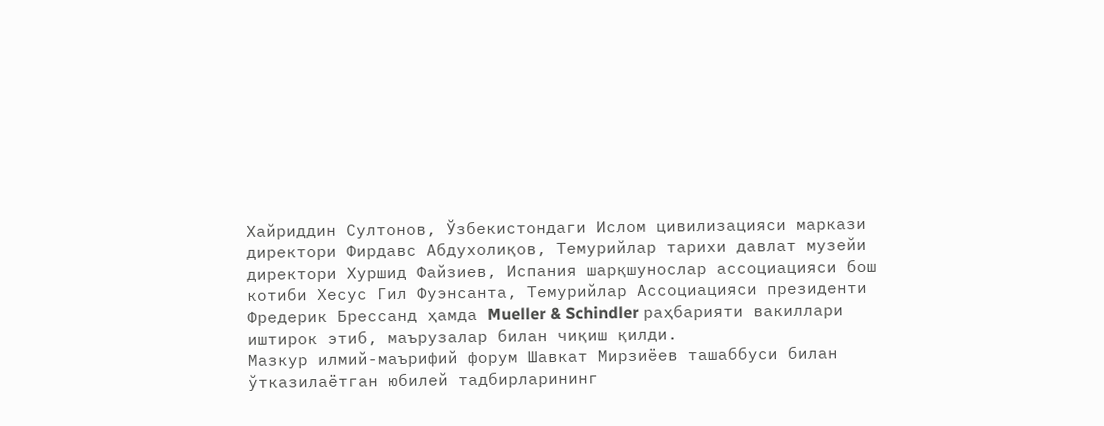Хайриддин Султонов, Ўзбекистондаги Ислом цивилизацияси маркази директори Фирдавс Абдухолиқов, Темурийлар тарихи давлат музейи директори Хуршид Файзиев, Испания шарқшунослар ассоциацияси бош котиби Хесус Гил Фуэнсанта, Темурийлар Ассоциацияси президенти Фредерик Брессанд ҳамда Mueller & Schindler раҳбарияти вакиллари иштирок этиб, маърузалар билан чиқиш қилди.
Мазкур илмий-маърифий форум Шавкат Мирзиёев ташаббуси билан ўтказилаётган юбилей тадбирларининг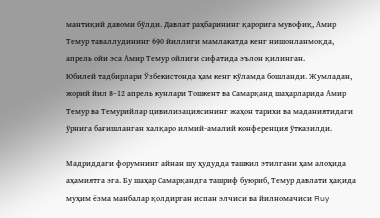мантиқий давоми бўлди. Давлат раҳбарининг қарорига мувофиқ, Амир Темур таваллудининг 690 йиллиги мамлакатда кенг нишонланмоқда, апрель ойи эса Амир Темур ойлиги сифатида эълон қилинган.
Юбилей тадбирлари Ўзбекистонда ҳам кенг кўламда бошланди. Жумладан, жорий йил 8–12 апрель кунлари Тошкент ва Самарқанд шаҳарларида Амир Темур ва Темурийлар цивилизациясининг жаҳон тарихи ва маданиятидаги ўрнига бағишланган халқаро илмий-амалий конференция ўтказилди.

Мадриддаги форумнинг айнан шу ҳудудда ташкил этилгани ҳам алоҳида аҳамиятга эга. Бу шаҳар Самарқандга ташриф буюриб, Темур давлати ҳақида муҳим ёзма манбалар қолдирган испан элчиси ва йилномачиси Ruy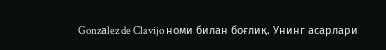Gonzаlez de Clavijo номи билан боғлиқ. Унинг асарлари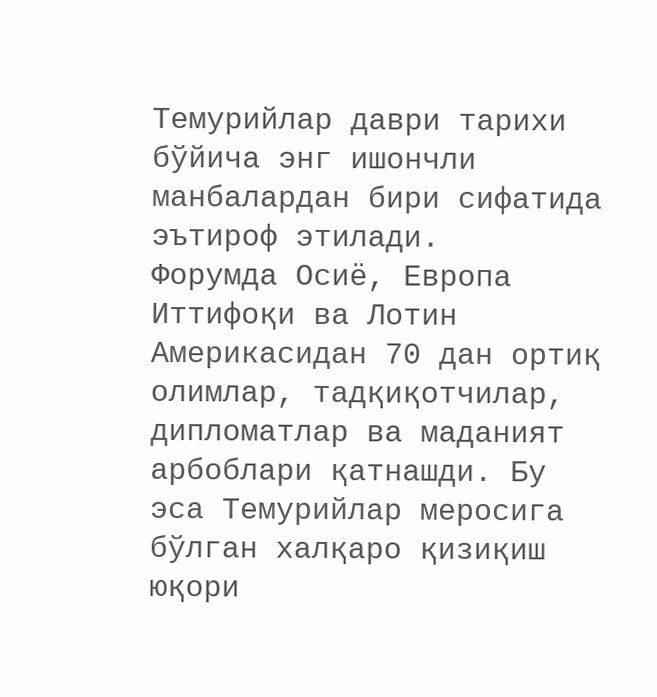Темурийлар даври тарихи бўйича энг ишончли манбалардан бири сифатида эътироф этилади.
Форумда Осиё, Европа Иттифоқи ва Лотин Америкасидан 70 дан ортиқ олимлар, тадқиқотчилар, дипломатлар ва маданият арбоблари қатнашди. Бу эса Темурийлар меросига бўлган халқаро қизиқиш юқори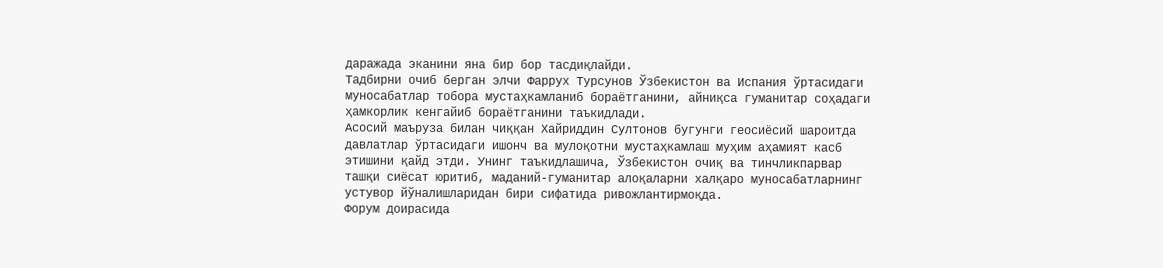даражада эканини яна бир бор тасдиқлайди.
Тадбирни очиб берган элчи Фаррух Турсунов Ўзбекистон ва Испания ўртасидаги муносабатлар тобора мустаҳкамланиб бораётганини, айниқса гуманитар соҳадаги ҳамкорлик кенгайиб бораётганини таъкидлади.
Асосий маъруза билан чиққан Хайриддин Султонов бугунги геосиёсий шароитда давлатлар ўртасидаги ишонч ва мулоқотни мустаҳкамлаш муҳим аҳамият касб этишини қайд этди. Унинг таъкидлашича, Ўзбекистон очиқ ва тинчликпарвар ташқи сиёсат юритиб, маданий-гуманитар алоқаларни халқаро муносабатларнинг устувор йўналишларидан бири сифатида ривожлантирмоқда.
Форум доирасида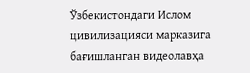Ўзбекистондаги Ислом цивилизацияси марказига бағишланган видеолавҳа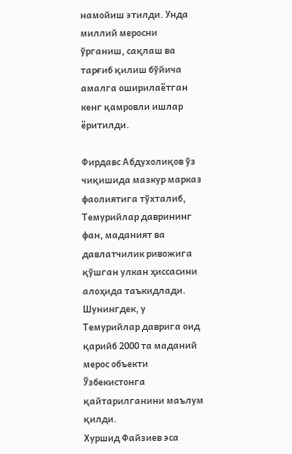намойиш этилди. Унда миллий меросни ўрганиш, сақлаш ва тарғиб қилиш бўйича амалга оширилаётган кенг қамровли ишлар ёритилди.

Фирдавс Абдухолиқов ўз чиқишида мазкур марказ фаолиятига тўхталиб, Темурийлар даврининг фан, маданият ва давлатчилик ривожига қўшган улкан ҳиссасини алоҳида таъкидлади. Шунингдек, у Темурийлар даврига оид қарийб 2000 та маданий мерос объекти Ўзбекистонга қайтарилганини маълум қилди.
Хуршид Файзиев эса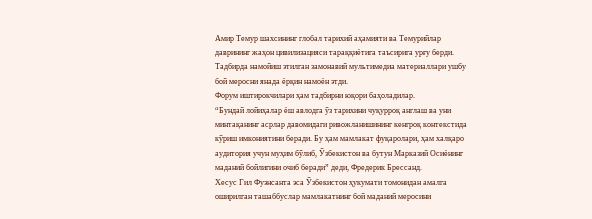Амир Темур шахсининг глобал тарихий аҳамияти ва Темурийлар даврининг жаҳон цивилизацияси тараққиётига таъсирига урғу берди. Тадбирда намойиш этилган замонавий мультимедиа материаллари ушбу бой меросни янада ёрқин намоён этди.
Форум иштирокчилари ҳам тадбирни юқори баҳоладилар.
“Бундай лойиҳалар ёш авлодга ўз тарихини чуқурроқ англаш ва уни минтақанинг асрлар давомидаги ривожланишининг кенгроқ контекстида кўриш имкониятини беради. Бу ҳам мамлакат фуқаролари, ҳам халқаро аудитория учун муҳим бўлиб, Ўзбекистон ва бутун Марказий Осиёнинг маданий бойлигини очиб беради” деди, Фредерик Брессанд.
Хесус Гил Фуэнсанта эса Ўзбекистон ҳукумати томонидан амалга оширилган ташаббуслар мамлакатнинг бой маданий меросини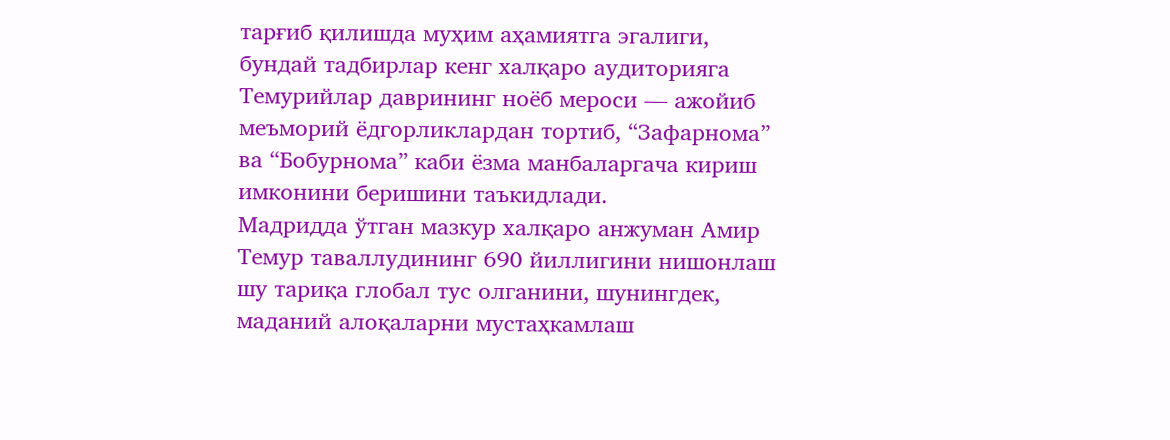тарғиб қилишда муҳим аҳамиятга эгалиги, бундай тадбирлар кенг халқаро аудиторияга Темурийлар даврининг ноёб мероси — ажойиб меъморий ёдгорликлардан тортиб, “Зафарнома” ва “Бобурнома” каби ёзма манбаларгача кириш имконини беришини таъкидлади.
Мадридда ўтган мазкур халқаро анжуман Амир Темур таваллудининг 690 йиллигини нишонлаш шу тариқа глобал тус олганини, шунингдек, маданий алоқаларни мустаҳкамлаш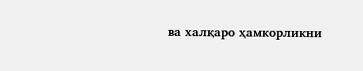ва халқаро ҳамкорликни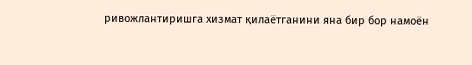ривожлантиришга хизмат қилаётганини яна бир бор намоён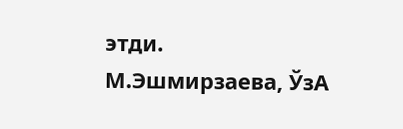этди.
М.Эшмирзаева, ЎзА